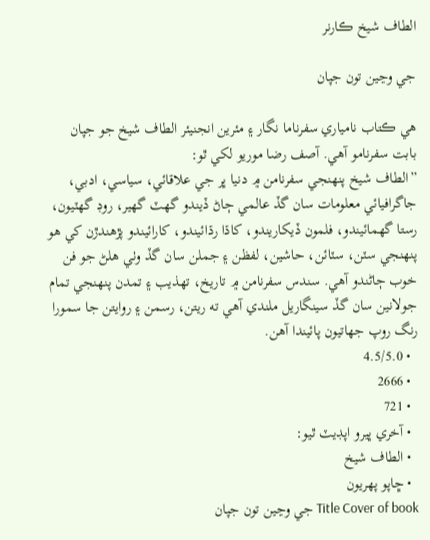الطاف شيخ ڪارنر

جي وڃين تون جپان

هي ڪتاب نامياري سفرناما نگار ۽ مئرين انجنيئر الطاف شيخ جو جپان بابت سفرنامو آهي. آصف رضا موريو لکي ٿو:
”الطاف شيخ پنهنجي سفرنامن ۾ دنيا ڀر جي علاقائي، سياسي، ادبي، جاگرافيائي معلومات سان گڏ عالمي ڄاڻ ڏيندو گهٽ گهير، روڊ گهٽيون، رستا گهمائيندو، فلمون ڏيکاريندو، کاڌا رڌائيندو، کارائيندو پڙهندڙن کي هو پنهنجي سٽن، سٽائن، حاشين، لفظن ۽ جملن سان گڏ وٺي هلڻ جو فن خوب ڄاڻندو آهي. سندس سفرنامن ۾ تاريخ، تهذيب ۽ تمدن پنهنجي تمام جولانين سان گڏ سينگاريل ملندي آهي ته ريتن، رسمن ۽ روايتن جا سمورا رنگ روپ جهاتيون پائيندا آهن.
  • 4.5/5.0
  • 2666
  • 721
  • آخري ڀيرو اپڊيٽ ٿيو:
  • الطاف شيخ
  • ڇاپو پھريون
Title Cover of book جي وڃين تون جپان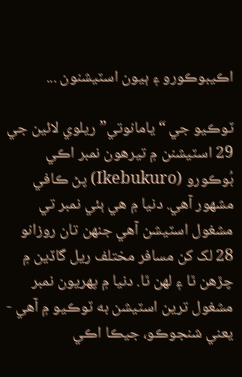اڪيبوڪورو ۽ ٻيون اسٽيشنون ...

ٽوڪيو جي “يامانوتي” ريلوي لائين جي 29 اسٽيشنن ۾ تيرهون نمبر اڪي بُوڪورو (Ikebukuro) پڻ ڪافي مشهور آهي. دنيا ۾ هي ٻئي نمبر تي مشغول اسٽيشن آهي جنهن تان روزانو 28 لک کن مسافر مختلف ريل گاڏين ۾ چڙهن ٿا ۽ لهن ٿا. دنيا ۾ پهريون نمبر مشغول ترين اسٽيشن به ٽوڪيو ۾ آهي - يعني شنجوڪو، جيڪا اڪي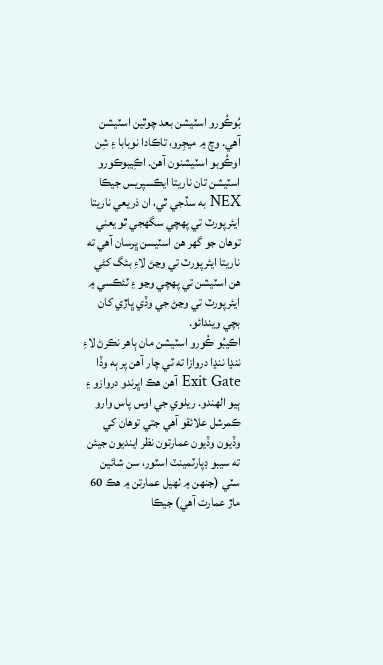بُوڪُورو اسٽيشن بعد چوٿين اسٽيشن آهي. وچ ۾ ميجِرو، تاڪادا نوبابا ۽ شِن اوڪُوبو اسٽيشنون آهن. اڪِيبوڪورو اسٽيشن تان ناريتا ايڪسپريس جيڪا NEX به سڏجي ٿي، ان ذريعي ناريتا ايئرپورٽ تي پهچي سگهجي ٿو يعني توهان جو گهر هن اسٽيسن ڀرسان آهي ته ناريتا ايئرپورٽ تي وڃڻ لاءِ بئگ کڻي هن اسٽيشن تي پهچي وڃو ۽ ٽئڪسي ۾ ايئرپورٽ تي وڃڻ جي وڏي ڀاڙي کان بچي ويندائو.
اڪيبُو ڪُورو اسٽيشن مان ٻاهر نڪرڻ لاءِ ننڍا ننڍا دروازا ته ٽي چار آهن پر ٻه وڏا Exit Gate آهن هڪ اڀرندو دروازو ۽ ٻيو الهندو. ريلوي جي اوس پاس وارو ڪمرشل علائقو آهي جتي توهان کي وڏيون وڏيون عمارتون نظر اينديون جيئن ته سيبو ڊپارٽمينٽ اسٽور، سن شائين سٽي (جنهن ۾ ٺهيل عمارتن ۾ هڪ 60 ماڙ عمارت آهي) جيڪا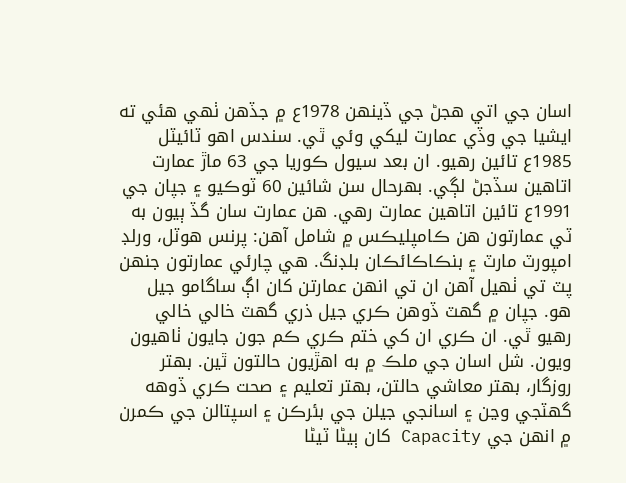اسان جي اتي هجڻ جي ڏينهن 1978ع ۾ جڏهن ٺهي هئي ته ايشيا جي وڏي عمارت ليکي وئي ٿي. سندس اهو ٽائيٽل 1985ع تائين رهيو. ان بعد سيول ڪوريا جي 63 ماڙ عمارت اتاهين سڏجڻ لڳي. بهرحال سن شائين 60 ٽوڪيو ۽ جپان جي 1991ع تائين اتاهين عمارت رهي. هن عمارت سان گڏ ٻيون به ٽي عمارتون هن ڪامپليڪس ۾ شامل آهن: پرنس هوٽل، ورلڊ امپورٽ مارٽ ۽ بنڪاڪائڪان بلڊنگ. هي چارئي عمارتون جنهن پٽ تي ٺهيل آهن ان تي انهن عمارتن کان اڳ ساگامو جيل هو. جپان ۾ گهٽ ڏوهن ڪري جيل ذري گهٽ خالي خالي رهيو ٿي. ان ڪري ان کي ختم ڪري ڪم جون جايون ٺاهيون ويون. شل اسان جي ملڪ ۾ به اهڙيون حالتون ٿين. بهتر روزگار، بهتر معاشي حالتن، بهتر تعليم ۽ صحت ڪري ڏوهه گهٽجي وڃن ۽ اسانجي جيلن جي بئرڪن ۽ اسپتالن جي ڪمرن ۾ انهن جي Capacity کان ٻيڻا ٽيڻا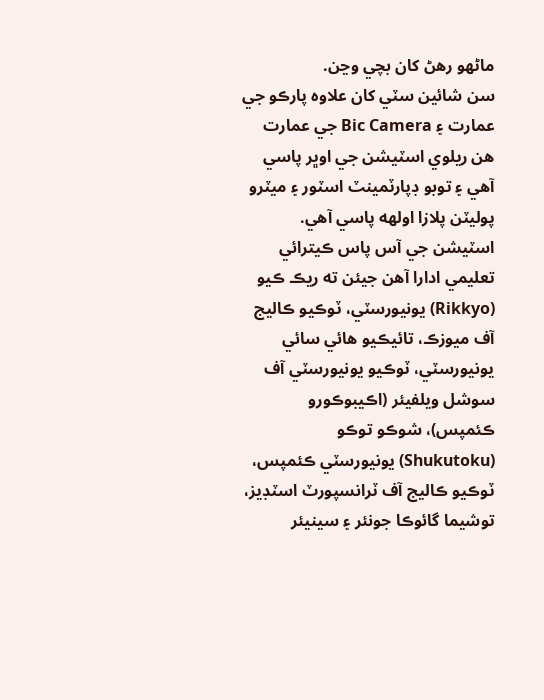ماڻهو رهڻ کان بچي وڃن.
سن شائين سٽي کان علاوه پارڪو جي عمارت ۽ Bic Camera جي عمارت هن ريلوي اسٽيشن جي اوڀر پاسي آهي ۽ توبو ڊپارٽمينٽ اسٽور ۽ ميٽرو پوليٽن پلازا اولهه پاسي آهي. اسٽيشن جي آس پاس ڪيترائي تعليمي ادارا آهن جيئن ته ريڪ ڪيو (Rikkyo) يونيورسٽي، ٽوڪيو ڪاليج آف ميوزڪ، تائيڪيو هائي سائي يونيورسٽي، ٽوڪيو يونيورسٽي آف سوشل ويلفيئر (اڪيبوڪورو ڪئمپس)، شوڪو توڪو (Shukutoku) يونيورسٽي ڪئمپس، ٽوڪيو ڪاليج آف ٽرانسپورٽ اسٽڊيز، توشيما گائوڪا جونئر ۽ سينيئر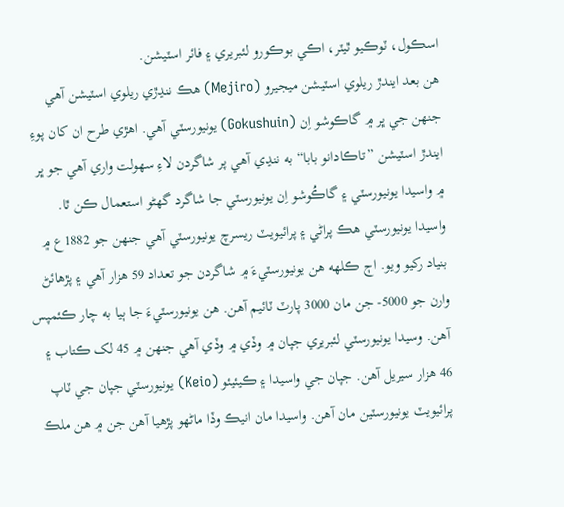اسڪول، ٽوڪيو ٿيٽر، اڪي بوڪورو لئبريري ۽ فائر اسٽيشن.
هن بعد ايندڙ ريلوي اسٽيشن ميجيرو (Mejiro) هڪ ننڍڙي ريلوي اسٽيشن آهي جنهن جي ڀر ۾ گاڪوشو اِن (Gokushuin) يونيورسٽي آهي. اهڙي طرح ان کان پوءِ ايندڙ اسٽيشن ”تاڪادانو بابا“ به ننڍي آهي پر شاگردن لاءِ سهولت واري آهي جو ڀر ۾ واسيدا يونيورسٽي ۽ گاڪُوشو اِن يونيورسٽي جا شاگرد گهڻو استعمال ڪن ٿا.
واسيدا يونيورسٽي هڪ پراڻي ۽ پرائيويٽ ريسرچ يونيورسٽي آهي جنهن جو 1882ع ۾ بنياد رکيو ويو. اڄ ڪلهه هن يونيورسٽيءَ ۾ شاگردن جو تعداد 59 هزار آهي ۽ پڙهائڻ وارن جو 5000- جن مان 3000 پارٽ ٽائيم آهن. هن يونيورسٽيءَ جا ٻيا به چار ڪئمپس آهن. وسيدا يونيورسٽي لئبريري جپان ۾ وڏي ۾ وڏي آهي جنهن ۾ 45 لک ڪتاب ۽ 46 هزار سيريل آهن. جپان جي واسيدا ۽ ڪيئيئو (Keio) يونيورسٽي جپان جي ٽاپ پرائيويٽ يونيورسٽين مان آهن. واسيدا مان انيڪ وڏا ماڻهو پڙهيا آهن جن ۾ هن ملڪ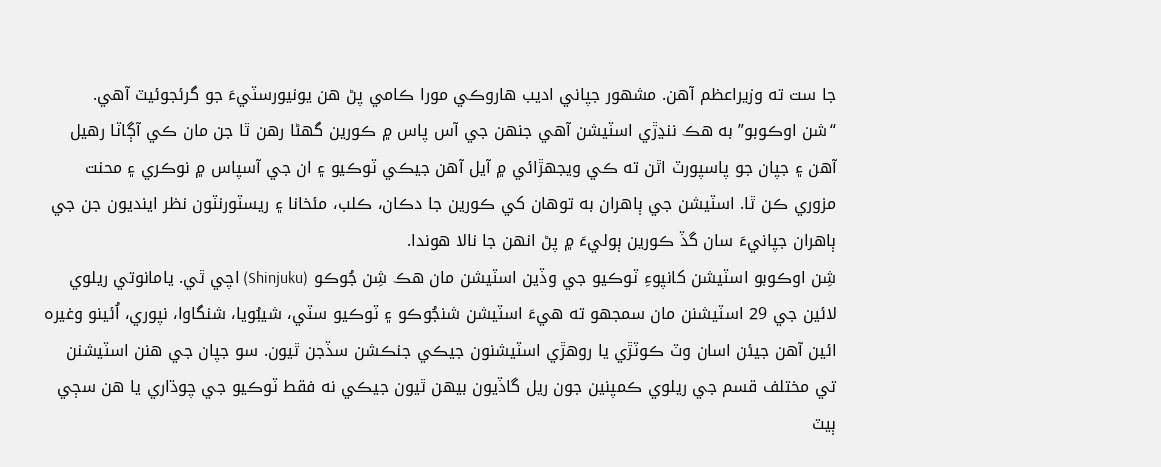جا ست ته وزيراعظم آهن. مشهور جپاني اديب هاروڪي مورا ڪامي پڻ هن يونيورسٽيءَ جو گرئجوئيٽ آهي.
“شن اوڪوبو” به هڪ ننڍڙي اسٽيشن آهي جنهن جي آس پاس ۾ ڪورين گهڻا رهن ٿا جن مان ڪي آڳاٽا رهيل آهن ۽ جپان جو پاسپورٽ اٿن ته ڪي ويجهڙائي ۾ آيل آهن جيڪي ٽوڪيو ۽ ان جي آسپاس ۾ نوڪري ۽ محنت مزوري ڪن ٿا. اسٽيشن جي ٻاهران به توهان کي ڪورين جا دڪان، ڪلب، مئخانا ۽ ريسٽورنٽون نظر اينديون جن جي ٻاهران جپانيءَ سان گڏ ڪورين ٻوليءَ ۾ پڻ انهن جا نالا هوندا.
شِن اوڪوبو اسٽيشن کانپوءِ ٽوڪيو جي وڏين اسٽيشن مان هڪ شِن جُوڪو (Shinjuku) اچي ٿي. يامانوتي ريلوي لائين جي 29 اسٽيشنن مان سمجهو ته هيءَ اسٽيشن شنجُوڪو ۽ ٽوڪيو سٽي، شيبُويا، شنگاوا، نپوري، اُئينو وغيره ائين آهن جيئن اسان وٽ ڪوٽڙي يا روهڙي اسٽيشنون جيڪي جنڪشن سڏجن ٿيون. سو جپان جي هنن اسٽيشنن تي مختلف قسم جي ريلوي ڪمپنين جون ريل گاڏيون بيهن ٿيون جيڪي نه فقط ٽوڪيو جي چوڌاري يا هن سڄي ٻيٽ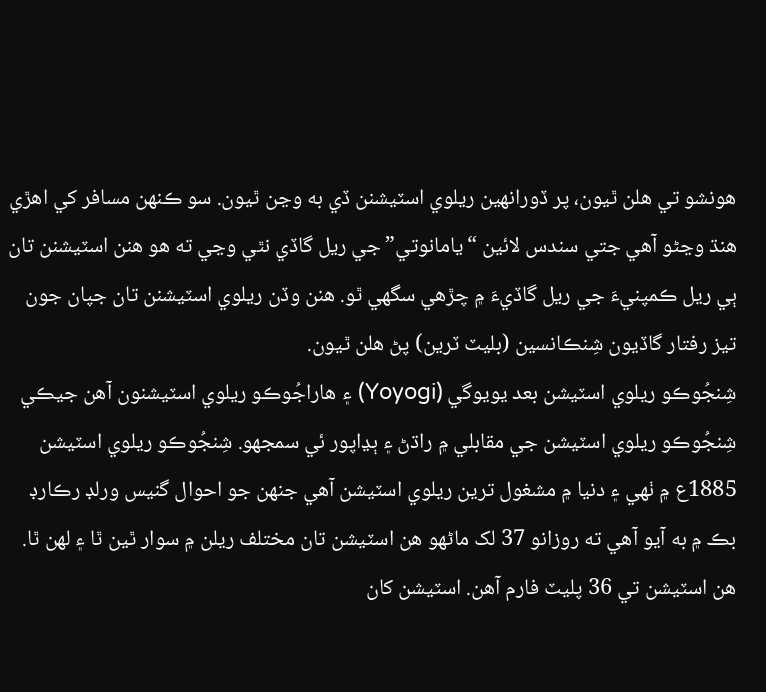هونشو تي هلن ٿيون، پر ڏورانهين ريلوي اسٽيشنن ڏي به وڃن ٿيون. سو ڪنهن مسافر کي اهڙي هنڌ وڃڻو آهي جتي سندس لائين “يامانوتي” جي ريل گاڏي نٿي وڃي ته هو هنن اسٽيشنن تان ٻي ريل ڪمپنيءَ جي ريل گاڏيءَ ۾ چڙهي سگهي ٿو. هنن وڏن ريلوي اسٽيشنن تان جپان جون تيز رفتار گاڏيون شِنڪانسين (بليٽ ٽرين) پڻ هلن ٿيون.
شِنجُوڪو ريلوي اسٽيشن بعد يويوگي (Yoyogi) ۽ هاراجُوڪو ريلوي اسٽيشنون آهن جيڪي شِنجُوڪو ريلوي اسٽيشن جي مقابلي ۾ راڌڻ ۽ ٻڍاپور ئي سمجهو. شِنجُوڪو ريلوي اسٽيشن 1885ع ۾ ٺهي ۽ دنيا ۾ مشغول ترين ريلوي اسٽيشن آهي جنهن جو احوال گنيس ورلڊ رڪارڊ بڪ ۾ به آيو آهي ته روزانو 37 لک ماڻهو هن اسٽيشن تان مختلف ريلن ۾ سوار ٿين ٿا ۽ لهن ٿا. هن اسٽيشن تي 36 پليٽ فارم آهن. اسٽيشن کان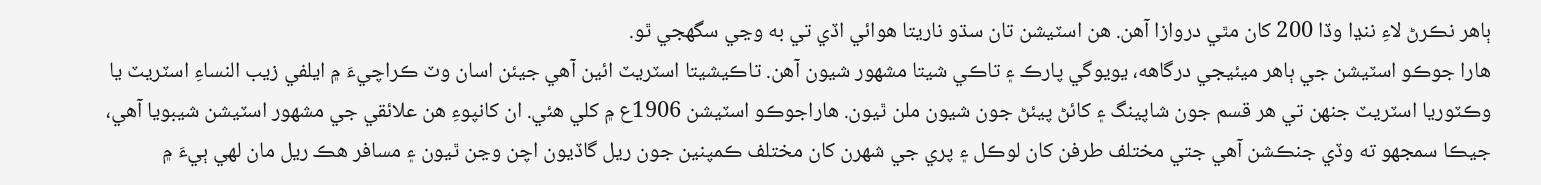ٻاهر نڪرڻ لاءِ ننڍا وڏا 200 کان مٿي دروازا آهن. هن اسٽيشن تان سڌو ناريتا هوائي اڏي تي به وڃي سگهجي ٿو.
هارا جوڪو اسٽيشن جي ٻاهر ميئيجي درگاهه، يويوگي پارڪ ۽ تاڪي شيتا مشهور شيون آهن. تاڪيشيتا اسٽريٽ ائين آهي جيئن اسان وٽ ڪراچيءَ ۾ ايلفي زيب النساءِ اسٽريٽ يا وڪٽوريا اسٽريٽ جنهن تي هر قسم جون شاپينگ ۽ کائڻ پيئڻ جون شيون ملن ٿيون. هاراجوڪو اسٽيشن 1906ع ۾ کلي هئي. ان کانپوءِ هن علائقي جي مشهور اسٽيشن شيبويا آهي، جيڪا سمجهو ته وڏي جنڪشن آهي جتي مختلف طرفن کان لوڪل ۽ پري جي شهرن کان مختلف ڪمپنين جون ريل گاڏيون اچن وڃن ٿيون ۽ مسافر هڪ ريل مان لهي ٻيءَ ۾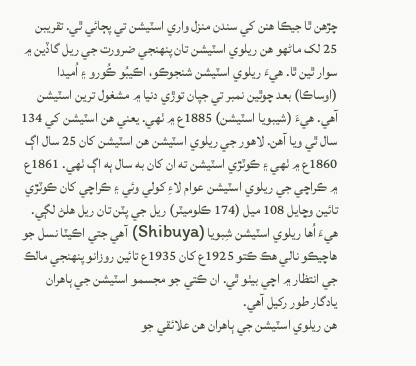چڙهن ٿا جيڪا هنن کي سندن منزل واري اسٽيشن تي پڄائي ٿي. تقريبن 25 لک ماڻهو هن ريلوي اسٽيشن تان پنهنجي ضرورت جي ريل گاڏين ۾ سوار ٿين ٿا. هيءَ ريلوي اسٽيشن شنجوڪو، اڪيبُو ڪُورو ۽ اُميدا (اوساڪا) بعد چوٿين نمبر تي جپان توڙي دنيا ۾ مشغول ترين اسٽيشن آهي. هيءَ (شيبويا اسٽيشن) 1885ع ۾ ٺهي. يعني هن اسٽيشن کي 134 سال ٿي ويا آهن. لاهور جي ريلوي اسٽيشن هن اسٽيشن کان 25 سال اڳ 1860ع ۾ ٺهي ۽ ڪوٽڙي اسٽيشن ته ان کان به سال ٻه اڳ ٺهي. 1861ع ۾ ڪراچي جي ريلوي اسٽيشن عوام لاءِ کولي وئي ۽ ڪراچي کان ڪوٽڙي تائين وڇايل 108 ميل (174 ڪلوميٽر) ريل جي پٽن تان ريل هلڻ لڳي. هيءَ اُها ريلوي اسٽيشن شِبويا (Shibuya) آهي جتي اڪيٽا نسل جو هاچيڪو نالي هڪ ڪتو 1925ع کان 1935ع تائين روزانو پنهنجي مالڪ جي انتظار ۾ اچي بيٺو ٿي. ان ڪتي جو مجسمو اسٽيشن جي ٻاهران يادگار طور رکيل آهي.
هن ريلوي اسٽيشن جي ٻاهران هن علائقي جو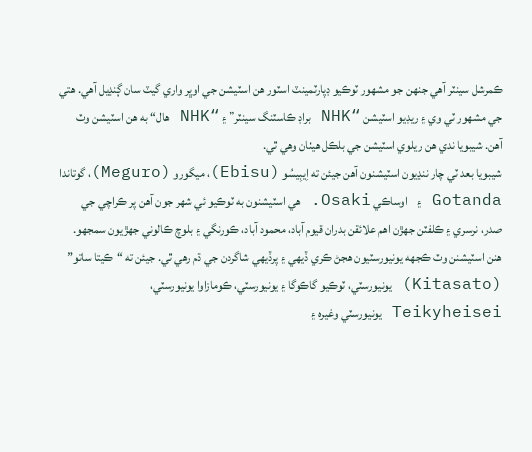ڪمرشل سينٽر آهي جنهن جو مشهور ٽوڪيو ڊپارٽمينٽ اسٽور هن اسٽيشن جي اوڀر واري گيٽ سان ڳنڍيل آهي. هتي جي مشهور ٽي وي ۽ ريڊيو اسٽيشن “NHK براڊ ڪاسٽنگ سينٽر” ۽ “NHK هال“ به هن اسٽيشن وٽ آهن. شيبويا ندي هن ريلوي اسٽيشن جي بلڪل هيٺان وهي ٿي.
شيبويا بعد ٽي چار ننڍيون اسٽيشنون آهن جيئن ته اِيبِيسُو (Ebisu)، ميگورو (Meguro)، گوتاندا Gotanda ۽ اوساڪي Osaki. هي اسٽيشنون به ٽوڪيو ئي شهر جون آهن پر ڪراچي جي صدر، نرسري ۽ ڪلفٽن جهڙن اهم علائقن بدران قيوم آباد، محمود آباد، ڪورنگي ۽ بلوچ ڪالوني جهڙيون سمجهو. هنن اسٽيشنن وٽ ڪجهه يونيورسٽيون هجڻ ڪري ڏيهي ۽ پرڏيهي شاگردن جي ڌم رهي ٿي. جيئن ته “ڪيتا ساتو” (Kitasato) يونيورسٽي، ٽوڪيو گاڪوگا ۽ يونيورسٽي، ڪومازاوا يونيورسٽي، Teikyheisei يونيورسٽي وغيره ۽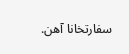سفارتخانا آهن.